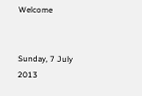Welcome


Sunday, 7 July 2013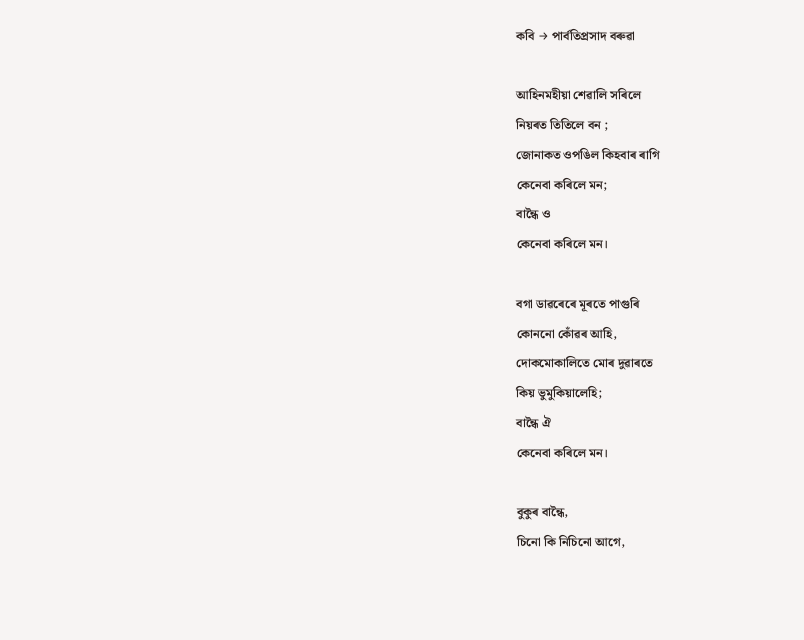কবি → পার্বতিপ্ৰসাদ বৰুৱা

আহিনমহীয়া শেৱালি সৰিলে
নিয়ৰত তিতিলে বন ;
জোনাকত ওপঙিল কিহবাৰ ৰাগি
কেনেবা কৰিলে মন;
বান্ধৈ ও
কেনেবা কৰিলে মন।

বগা ডাৱৰেৰে মূৰতে পাগুৰি
কোননো কোঁৱৰ আহি,
দোকমোকালিতে মোৰ দুৱাৰতে
কিয় ভুমুকিয়ালেহি;
বান্ধৈ ঐ
কেনেবা কৰিলে মন।

বুকুৰ বান্ধৈ,
চিনো কি নিচিনো আগে,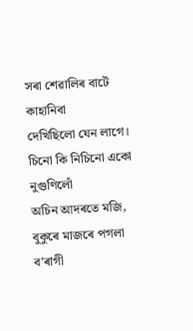সৰা শেৱালিৰ বাটে কাহানিবা
দেখিছিলো যেন লাগে।
চিনো কি নিচিনো একো নুগুণিলোঁ
অচিন আদৰতে মজি,
বুকুৰে মাজৰে পগলা ব'ৰাগী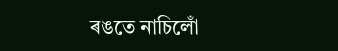ৰঙতে নাচিলোঁ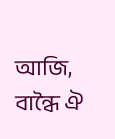আজি,
বান্ধৈ ঐ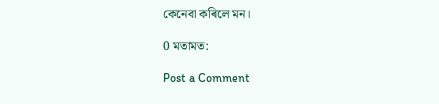কেনেবা কৰিলে মন।

0 মতামত:

Post a Comment